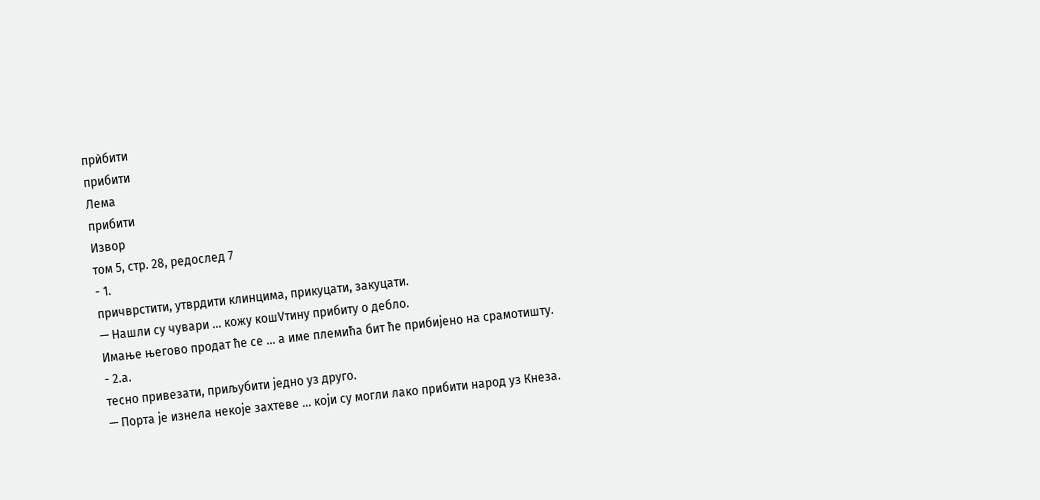прѝбити
прибити
Лема
прибити
Извор
том 5, стр. 28, редослед 7
- 1.
причврстити, утврдити клинцима, прикуцати, закуцати.
— Нашли су чувари ... кожу кошVтину прибиту о дебло.
Имање његово продат ће се ... а име племића бит ће прибијено на срамотишту.
- 2.а.
тесно привезати, приљубити једно уз друго.
— Порта је изнела некоје захтеве ... који су могли лако прибити народ уз Кнеза.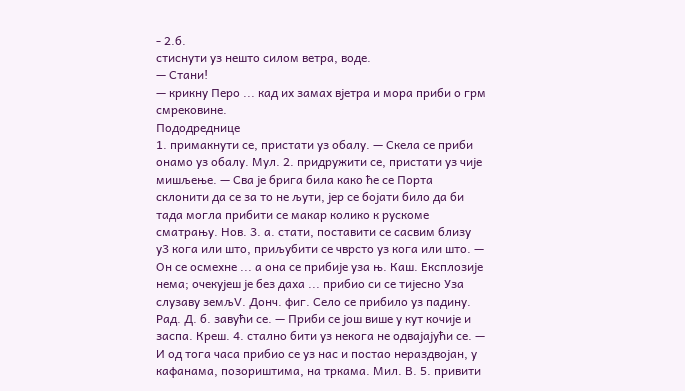- 2.б.
стиснути уз нешто силом ветра, воде.
— Стани!
— крикну Перо ... кад их замах вјетра и мора приби о грм смрековине.
Пододреднице
1. примакнути се, пристати уз обалу. — Скела се приби онамо уз обалу. Мул. 2. придружити се, пристати уз чије мишљење. — Сва је брига била како ће се Порта склонити да се за то не љути, јер се бојати било да би тада могла прибити се макар колико к рускоме сматрању. Нов. 3. а. стати, поставити се сасвим близу у3 кога или што, приљубити се чврсто уз кога или што. — Он се осмехне ... а она се прибије уза њ. Каш. Експлозије нема; очекујеш је без даха ... прибио си се тијесно Уза слузаву земљV. Донч. фиг. Село се прибило уз падину. Рад. Д. б. завући се. — Приби се још више у кут кочије и заспа. Креш. 4. стално бити уз некога не одвајајући се. — И од тога часа прибио се уз нас и постао нераздвојан, у кафанама, позориштима, на тркама. Мил. В. 5. привити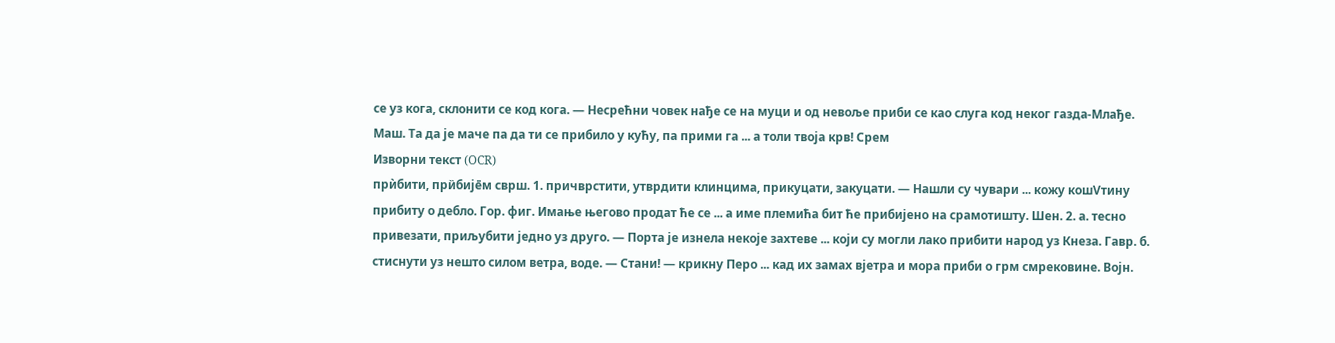се уз кога, склонити се код кога. — Несрећни човек нађе се на муци и од невоље приби се као слуга код неког газда-Млађе. Маш. Та да је маче па да ти се прибило у кућу, па прими га ... а толи твоја крв! Срем
Изворни текст (OCR)
прѝбити, при̏бије̄м сврш. 1. причврстити, утврдити клинцима, прикуцати, закуцати. — Нашли су чувари ... кожу кошVтину прибиту о дебло. Гор. фиг. Имање његово продат ће се ... а име племића бит ће прибијено на срамотишту. Шен. 2. а. тесно привезати, приљубити једно уз друго. — Порта је изнела некоје захтеве ... који су могли лако прибити народ уз Кнеза. Гавр. б. стиснути уз нешто силом ветра, воде. — Стани! — крикну Перо ... кад их замах вјетра и мора приби о грм смрековине. Војн.